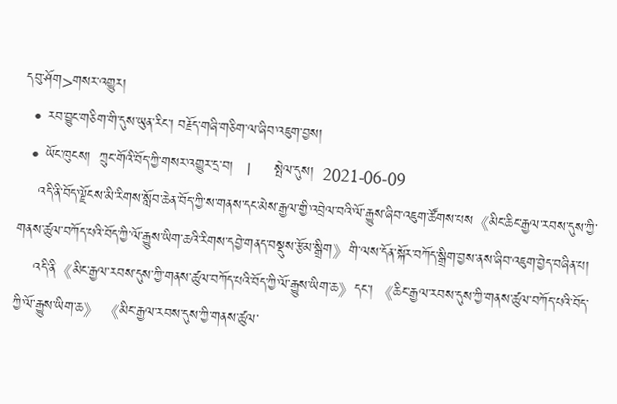དབུ་ཤོག>གསར་འགྱུར།
  • རབ་བྱུང་གཅིག་གི་དུས་ཡུན་རིང་། བརྗོད་གཞི་གཅིག་ལ་ཞིབ་འཇུག་བྱས།
  • ཡོང་ཁུངས།  ཀྲུང་གོའི་བོད་ཀྱི་གསར་འགྱུར་དྲ་བ།   |     སྤེལ་དུས།  2021-06-09
    འདི་ནི་བོད་ལྗོངས་མི་རིགས་སློབ་ཆེན་བོད་ཀྱི་ས་གནས་དང་མེས་རྒྱལ་གྱི་འབྲེལ་བའི་ལོ་རྒྱུས་ཞིབ་འཇུག་ཚོགས་པས《མིང་ཆིང་རྒྱལ་རབས་དུས་ཀྱི་གནས་ཚུལ་བཀོད་པའི་བོད་ཀྱི་ལོ་རྒྱུས་ཡིག་ཆའི་རིགས་དབྱེ་གནད་བསྡུས་རྩོམ་སྒྲིག》གི་ལས་དོན་སྐོར་བཀོད་སྒྲིག་བྱས་ནས་ཞིབ་འཇུག་བྱེད་བཞིན་པ།
    འདི་ནི《མིང་རྒྱལ་རབས་དུས་ཀྱི་གནས་ཚུལ་བཀོད་པའི་བོད་ཀྱི་ལོ་རྒྱུས་ཡིག་ཆ》དང་། 《ཆིང་རྒྱལ་རབས་དུས་ཀྱི་གནས་ཚུལ་བཀོད་པའི་བོད་ཀྱི་ལོ་རྒྱུས་ཡིག་ཆ》 《མིང་རྒྱལ་རབས་དུས་ཀྱི་གནས་ཚུལ་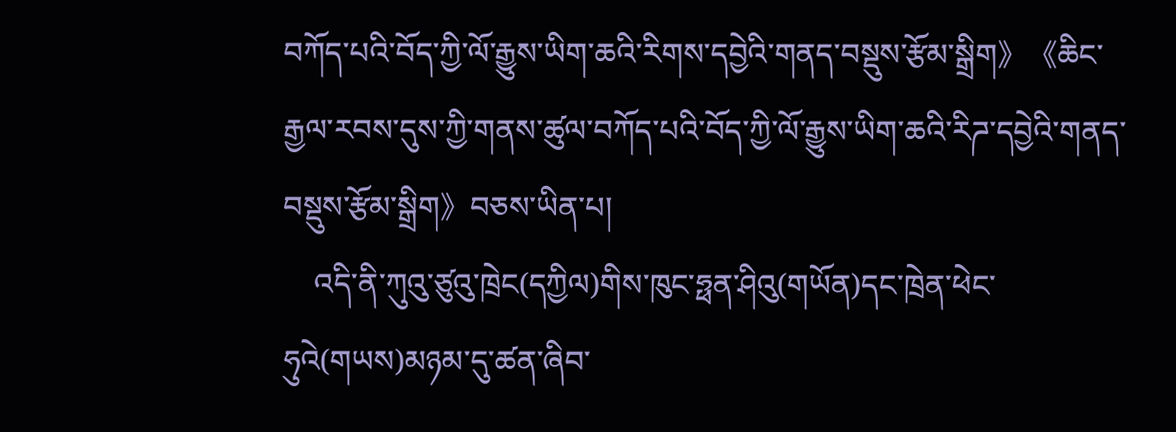བཀོད་པའི་བོད་ཀྱི་ལོ་རྒྱུས་ཡིག་ཆའི་རིགས་དབྱེའི་གནད་བསྡུས་རྩོམ་སྒྲིག》《ཆིང་རྒྱལ་རབས་དུས་ཀྱི་གནས་ཚུལ་བཀོད་པའི་བོད་ཀྱི་ལོ་རྒྱུས་ཡིག་ཆའི་རིཌ་དབྱེའི་གནད་བསྡུས་རྩོམ་སྒྲིག》བཅས་ཡིན་པ།
    འདི་ནི་ཀུའུ་ཙུའུ་ཁྲེང(དཀྱིལ)གིས་ཁུང་ཧྥན་ཤིའུ(གཡོན)དང་ཁྲེན་ཕེང་ཧུའེ(གཡས)མཉམ་དུ་ཚན་ཞིབ་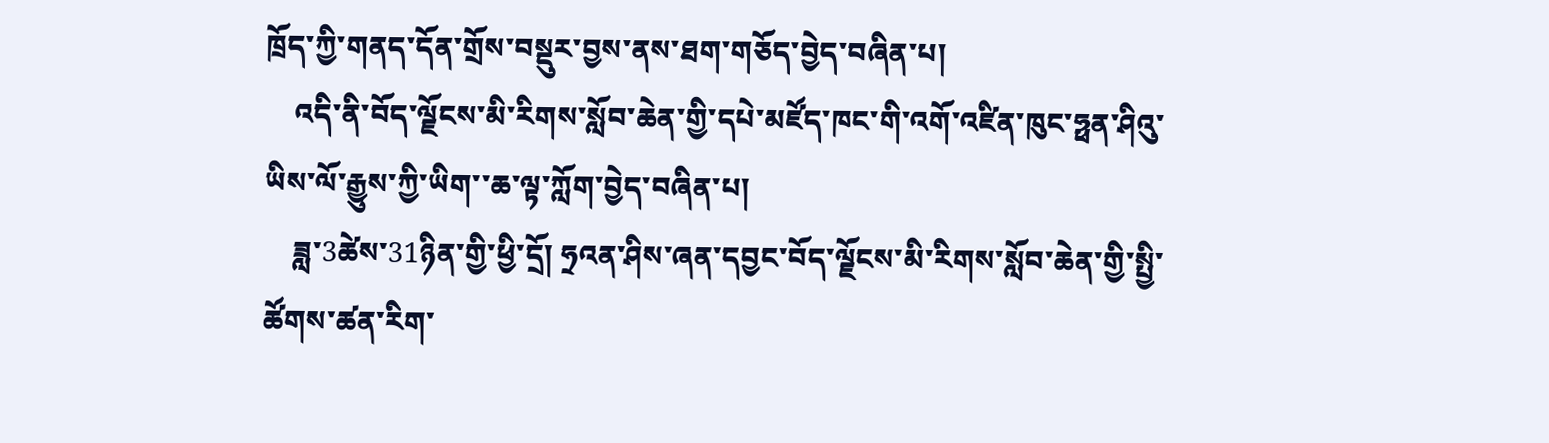ཁྲོད་ཀྱི་གནད་དོན་གྲོས་བསྡུར་བྱས་ནས་ཐག་གཅོད་བྱེད་བཞིན་པ།
    འདི་ནི་བོད་ལྗོངས་མི་རིགས་སློབ་ཆེན་གྱི་དཔེ་མཛོད་ཁང་གི་འགོ་འཛིན་ཁུང་ཧྥན་ཤིའུ་ཡིས་ལོ་རྒྱུས་ཀྱི་ཡིག་་ཆ་ལྟ་ཀློག་བྱེད་བཞིན་པ།
    ཟླ་3ཚེས་31ཉིན་གྱི་ཕྱི་དྲོ། ཧྲའན་ཤིས་ཞན་དབྱང་བོད་ལྗོངས་མི་རིགས་སློབ་ཆེན་གྱི་སྤྱི་ཚོགས་ཚན་རིག་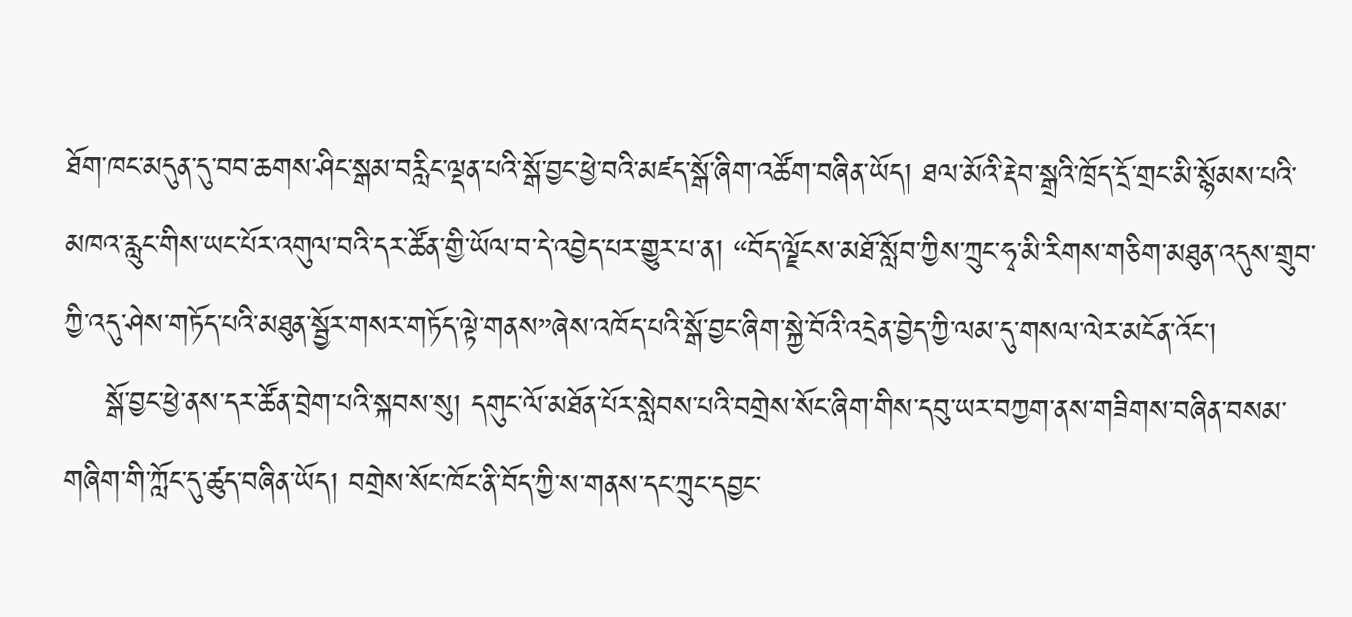ཐོག་ཁང་མདུན་དུ་བབ་ཆགས་ཤིང་སྒམ་བརླིང་ལྡན་པའི་སྒོ་བྱང་ཕྱེ་བའི་མཛད་སྒོ་ཞིག་འཚོག་བཞིན་ཡོད། ཐལ་མོའི་རྡེབ་སྒྲའི་ཁྲོད་དྲོ་གྲང་མི་སྙོམས་པའི་མཁའ་རླུང་གིས་ཡང་པོར་འགུལ་བའི་དར་ཚོན་གྱི་ཡོལ་བ་དེ་འབྱེད་པར་གྱུར་པ་ན། “བོད་ལྗོངས་མཐོ་སློབ་ཀྱིས་ཀྲུང་ཧྭ་མི་རིགས་གཅིག་མཐུན་འདུས་གྲུབ་ཀྱི་འདུ་ཤེས་གཏོད་པའི་མཐུན་སྦྱོར་གསར་གཏོད་ལྟེ་གནས”ཞེས་འཁོད་པའི་སྒོ་བྱང་ཞིག་སྐྱེ་བོའི་འདྲེན་བྱེད་ཀྱི་ལམ་དུ་གསལ་ལེར་མངོན་འོང་།
    སྒོ་བྱང་ཕྱེ་ནས་དར་ཚོན་བྲེག་པའི་སྐབས་སུ། དགུང་ལོ་མཐོན་པོར་སླེབས་པའི་བགྲེས་སོང་ཞིག་གིས་དབུ་ཡར་བཀྱག་ནས་གཟིགས་བཞིན་བསམ་གཞིག་གི་ཀློང་དུ་ཚུད་བཞིན་ཡོད། བགྲེས་སོང་ཁོང་ནི་བོད་ཀྱི་ས་གནས་དང་ཀྲུང་དབྱང་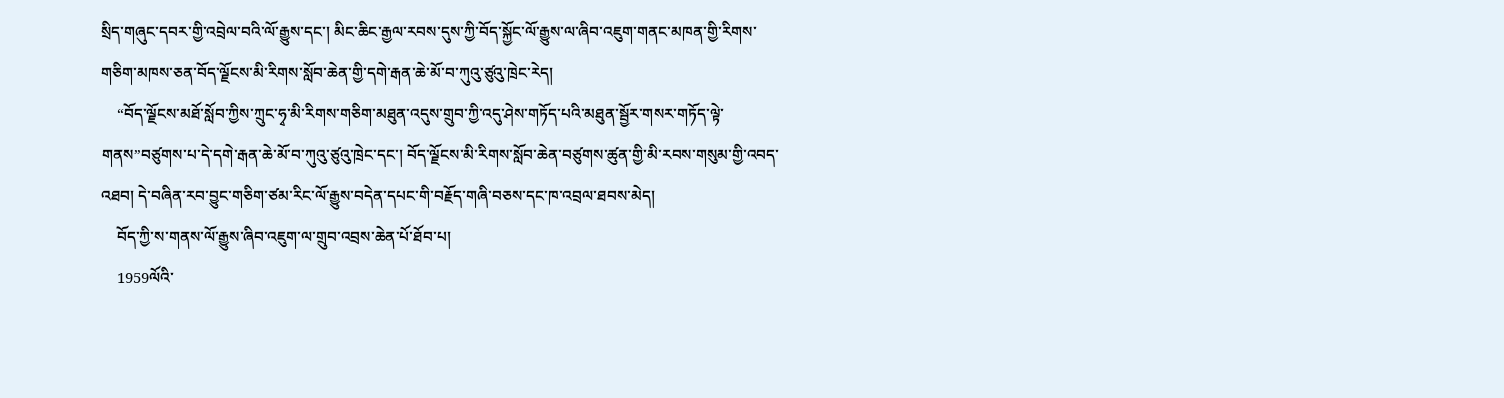སྲིད་གཞུང་དབར་གྱི་འབྲེལ་བའི་ལོ་རྒྱུས་དང་། མིང་ཆིང་རྒྱལ་རབས་དུས་ཀྱི་བོད་སྐྱོང་ལོ་རྒྱུས་ལ་ཞིབ་འཇུག་གནང་མཁན་གྱི་རིགས་གཅིག་མཁས་ཅན་བོད་ལྗོངས་མི་རིགས་སློབ་ཆེན་གྱི་དགེ་རྒན་ཆེ་མོ་བ་ཀུའུ་ཙུའུ་ཁྲེང་རེད།
    “བོད་ལྗོངས་མཐོ་སློབ་ཀྱིས་ཀྲུང་ཧྭ་མི་རིགས་གཅིག་མཐུན་འདུས་གྲུབ་ཀྱི་འདུ་ཤེས་གཏོད་པའི་མཐུན་སྦྱོར་གསར་གཏོད་ལྟེ་གནས”བཙུགས་པ་དེ་དགེ་རྒན་ཆེ་མོ་བ་ཀུའུ་ཙུའུ་ཁྲེང་དང་། བོད་ལྗོངས་མི་རིགས་སློབ་ཆེན་བཙུགས་ཚུན་གྱི་མི་རབས་གསུམ་གྱི་འབད་འཐབ། དེ་བཞིན་རབ་བྱུང་གཅིག་ཙམ་རིང་ལོ་རྒྱུས་བདེན་དཔང་གི་བརྗོད་གཞི་བཅས་དང་ཁ་འབྲལ་ཐབས་མེད།
    བོད་ཀྱི་ས་གནས་ལོ་རྒྱུས་ཞིབ་འཇུག་ལ་གྲུབ་འབྲས་ཆེན་པོ་ཐོབ་པ།
    1959ལོའི་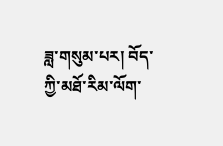ཟླ་གསུམ་པར། བོད་ཀྱི་མཐོ་རིམ་ལོག་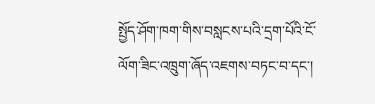སྤྱོད་ཤོག་ཁག་གིས་བསླངས་པའི་དྲག་པོའི་ངོ་ལོག་ཟིང་འཁྲུག་ཞོད་འཇགས་བཏང་བ་དང་།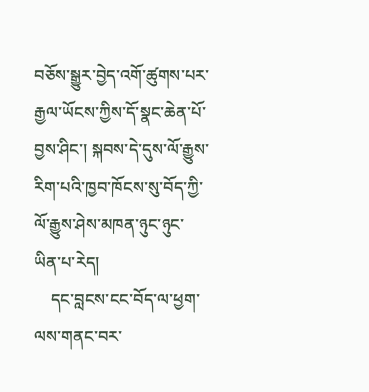བཅོས་སྒྱུར་བྱེད་འགོ་ཚུགས་པར་རྒྱལ་ཡོངས་ཀྱིས་དོ་སྣང་ཆེན་པོ་བྱས་ཤིང་། སྐབས་དེ་དུས་ལོ་རྒྱུས་རིག་པའི་ཁྱབ་ཁོངས་སུ་བོད་ཀྱི་ལོ་རྒྱུས་ཤེས་མཁན་ཉུང་ཉུང་ཡིན་པ་རེད།
    དང་བླངས་ངང་བོད་ལ་ཕྱག་ལས་གནང་བར་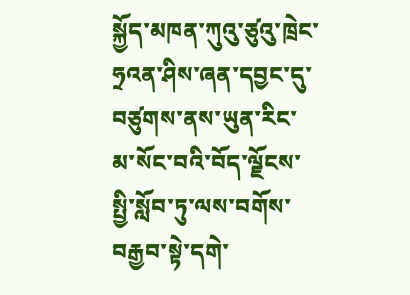སྐྱོད་མཁན་ཀུའུ་ཙུའུ་ཁྲེང་ཧྲའན་ཤིས་ཞན་དབྱང་དུ་བཙུགས་ནས་ཡུན་རིང་མ་སོང་བའི་བོད་ལྗོངས་སྤྱི་སློབ་ཏུ་ལས་བགོས་བརྒྱབ་སྟེ་དགེ་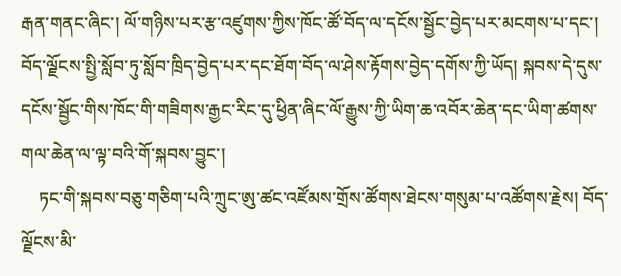རྒན་གནང་ཞིང་། ལོ་གཉིས་པར་རྩ་འཛུགས་ཀྱིས་ཁོང་ཚོ་བོད་ལ་དངོས་སྦྱོང་བྱེད་པར་མངགས་པ་དང་། བོད་ལྗོངས་སྤྱི་སློབ་ཏུ་སློབ་ཁྲིད་བྱེད་པར་དང་ཐོག་བོད་ལ་ཤེས་རྟོགས་བྱེད་དགོས་ཀྱི་ཡོད། སྐབས་དེ་དུས་དངོས་སྦྱོང་གིས་ཁོང་གི་གཟིགས་རྒྱང་རིང་དུ་ཕྱིན་ཞིང་ལོ་རྒྱུས་ཀྱི་ཡིག་ཆ་འབོར་ཆེན་དང་ཡིག་ཚགས་གལ་ཆེན་ལ་ལྟ་བའི་གོ་སྐབས་བྱུང་།
    ཏང་གི་སྐབས་བཅུ་གཅིག་པའི་ཀྲུང་ཨུ་ཚང་འཛོམས་གྲོས་ཚོགས་ཐེངས་གསུམ་པ་འཚོགས་རྗེས། བོད་ལྗོངས་མི་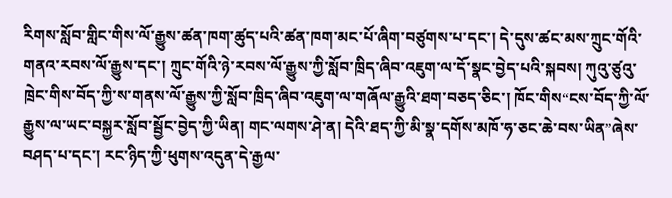རིགས་སློབ་གླིང་གིས་ལོ་རྒྱུས་ཚན་ཁག་ཚུད་པའི་ཚན་ཁག་མང་པོ་ཞིག་བཙུགས་པ་དང་། དེ་དུས་ཚང་མས་ཀྲུང་གོའི་གནའ་རབས་ལོ་རྒྱུས་དང་། ཀྲུང་གོའི་ཉེ་རབས་ལོ་རྒྱུས་ཀྱི་སློབ་ཁྲིད་ཞིབ་འཇུག་ལ་དོ་སྣང་བྱེད་པའི་སྐབས། ཀུའུ་ཙུའུ་ཁྲེང་གིས་བོད་ཀྱི་ས་གནས་ལོ་རྒྱུས་ཀྱི་སློབ་ཁྲིད་ཞིབ་འཇུག་ལ་གཞོལ་རྒྱུའི་ཐག་བཅད་ཅིང་། ཁོང་གིས“ངས་བོད་ཀྱི་ལོ་རྒྱུས་ལ་ཡང་བསྐྱར་སློབ་སྦྱོང་བྱེད་ཀྱི་ཡིན། གང་ལགས་ཤེ་ན། དེའི་ཐད་ཀྱི་མི་སྣ་དགོས་མཁོ་ཧ་ཅང་ཆེ་བས་ཡིན”ཞེས་བཤད་པ་དང་། རང་ཉིད་ཀྱི་ཕུགས་འདུན་དེ་རྒྱལ་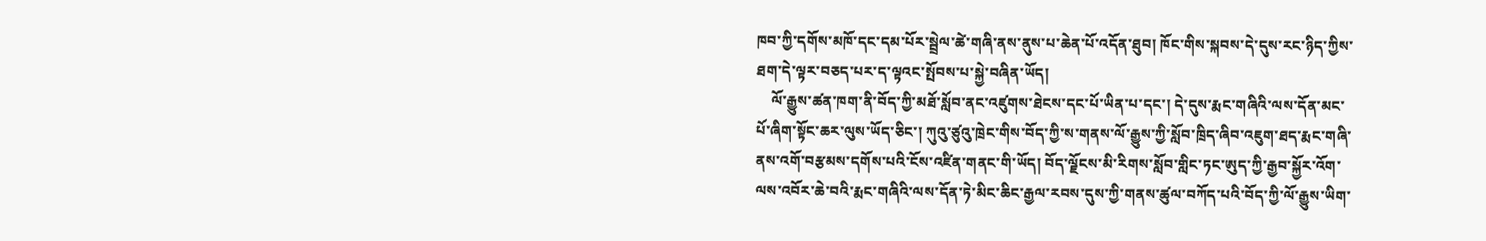ཁབ་ཀྱི་དགོས་མཁོ་དང་དམ་པོར་སྦྲེལ་ཚེ་གཞི་ནས་ནུས་པ་ཆེན་པོ་འདོན་ཐུབ། ཁོང་གིས་སྐབས་དེ་དུས་རང་ཉིད་ཀྱིས་ཐག་དེ་ལྟར་བཅད་པར་ད་ལྟའང་སྤོབས་པ་སྐྱེ་བཞིན་ཡོད།
    ལོ་རྒྱུས་ཚན་ཁག་ནི་བོད་ཀྱི་མཐོ་སློབ་ནང་འཛུགས་ཐེངས་དང་པོ་ཡིན་པ་དང་། དེ་དུས་རྨང་གཞིའི་ལས་དོན་མང་པོ་ཞིག་སྟོང་ཆར་ལུས་ཡོད་ཅིང་། ཀུའུ་ཙུའུ་ཁྲེང་གིས་བོད་ཀྱི་ས་གནས་ལོ་རྒྱུས་ཀྱི་སློབ་ཁྲིད་ཞིབ་འཇུག་ཐད་རྨང་གཞི་ནས་འགོ་བརྩམས་དགོས་པའི་ངོས་འཛིན་གནང་གི་ཡོད། བོད་ལྗོངས་མི་རིགས་སློབ་གླིང་ཏང་ཨུད་ཀྱི་རྒྱབ་སྐྱོར་འོག་ལས་འབོར་ཆེ་བའི་རྨང་གཞིའི་ལས་དོན་ཏེ་མིང་ཆིང་རྒྱལ་རབས་དུས་ཀྱི་གནས་ཚུལ་བཀོད་པའི་བོད་ཀྱི་ལོ་རྒྱུས་ཡིག་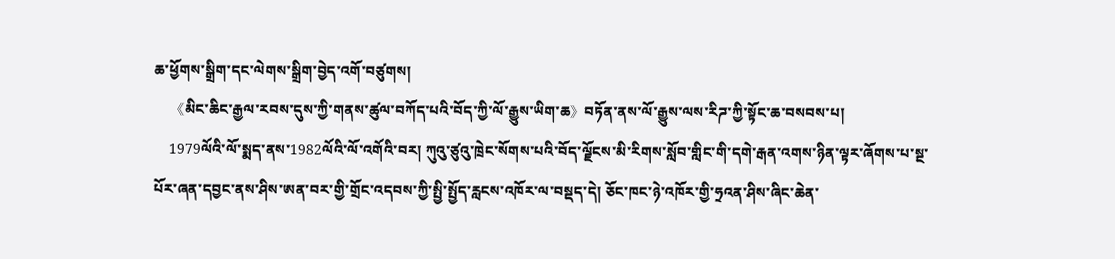ཆ་ཕྱོགས་སྒྲིག་དང་ལེགས་སྒྲིག་བྱེད་འགོ་བཙུགས།
    《མིང་ཆིང་རྒྱལ་རབས་དུས་ཀྱི་གནས་ཚུལ་བཀོད་པའི་བོད་ཀྱི་ལོ་རྒྱུས་ཡིག་ཆ》བཏོན་ནས་ལོ་རྒྱུས་ལས་རིཌ་ཀྱི་སྟོང་ཆ་བསབས་པ།
    1979ལོའི་ལོ་སྨད་ནས་1982ལོའི་ལོ་འགོའི་བར། ཀུའུ་ཙུའུ་ཁྲེང་སོགས་པའི་བོད་ལྗོངས་མི་རིགས་སློབ་གླིང་གི་དགེ་རྒན་འགས་ཉིན་ལྟར་ཞོགས་པ་སྔ་པོར་ཞན་དབྱང་ནས་ཤིས་ཨན་བར་གྱི་གྲོང་འདབས་ཀྱི་སྤྱི་སྤྱོད་རླངས་འཁོར་ལ་བསྡད་དེ། ཅོང་ཁང་ཉེ་འཁོར་གྱི་ཧྲའན་ཤིས་ཞིང་ཆེན་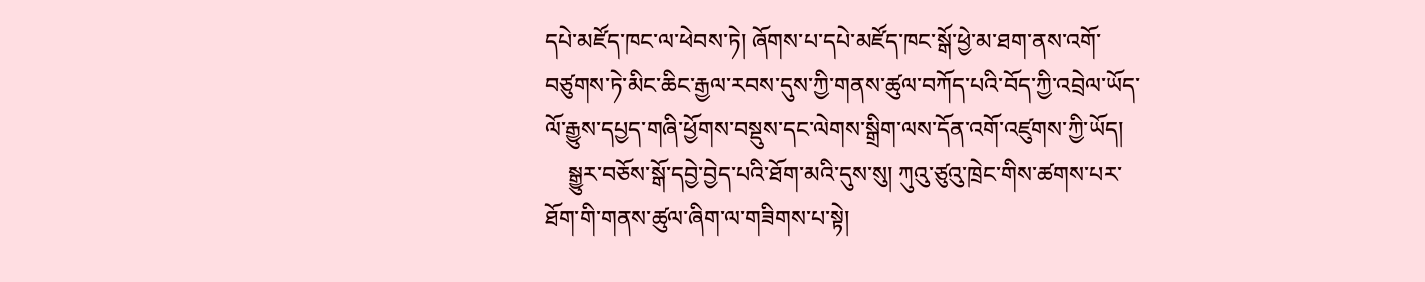དཔེ་མཛོད་ཁང་ལ་ཕེབས་ཏེ། ཞོགས་པ་དཔེ་མཛོད་ཁང་སྒོ་ཕྱེ་མ་ཐག་ནས་འགོ་བཙུགས་ཏེ་མིང་ཆིང་རྒྱལ་རབས་དུས་ཀྱི་གནས་ཚུལ་བཀོད་པའི་བོད་ཀྱི་འབྲེལ་ཡོད་ལོ་རྒྱུས་དཔྱད་གཞི་ཕྱོགས་བསྡུས་དང་ལེགས་སྒྲིག་ལས་དོན་འགོ་འཛུགས་ཀྱི་ཡོད།
    སྒྱུར་བཅོས་སྒོ་དབྱེ་བྱེད་པའི་ཐོག་མའི་དུས་སུ། ཀུའུ་ཙུའུ་ཁྲེང་གིས་ཚགས་པར་ཐོག་གི་གནས་ཚུལ་ཞིག་ལ་གཟིགས་པ་སྟེ།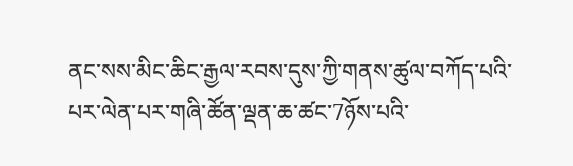ནང་སས་མིང་ཆིང་རྒྱལ་རབས་དུས་ཀྱི་གནས་ཚུལ་བཀོད་པའི་པར་ལེན་པར་གཞི་ཚོན་ལྡན་ཆ་ཚང་7ཉོས་པའི་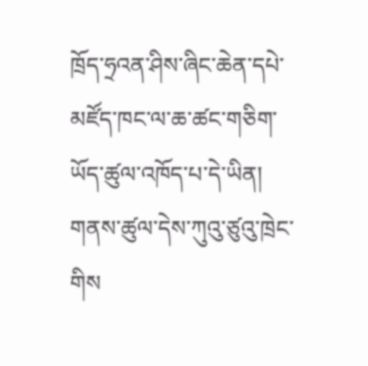ཁྲོད་ཧྲའན་ཤིས་ཞིང་ཆེན་དཔེ་མཛོད་ཁང་ལ་ཆ་ཚང་གཅིག་ཡོད་ཚུལ་འཁོད་པ་དེ་ཡིན། གནས་ཚུལ་དེས་ཀུའུ་ཙུའུ་ཁྲེང་གིས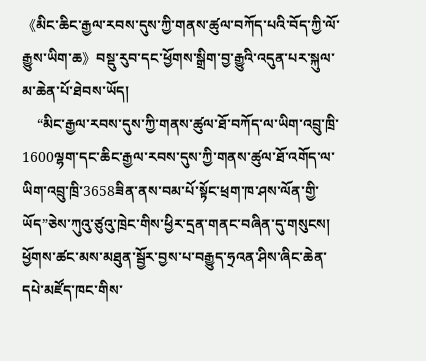《མིང་ཆིང་རྒྱལ་རབས་དུས་ཀྱི་གནས་ཚུལ་བཀོད་པའི་བོད་ཀྱི་ལོ་རྒྱུས་ཡིག་ཆ》བསྡུ་རུབ་དང་ཕྱོགས་སྒྲིག་བྱ་རྒྱུའི་འདུན་པར་སྐུལ་མ་ཆེན་པོ་ཐེབས་ཡོད།
    “མིང་རྒྱལ་རབས་དུས་ཀྱི་གནས་ཚུལ་ཐོ་བཀོད་ལ་ཡིག་འབྲུ་ཁྲི་1600ལྷག་དང་ཆིང་རྒྱལ་རབས་དུས་ཀྱི་གནས་ཚུལ་ཐོ་འགོད་ལ་ཡིག་འབྲུ་ཁྲི་3658ཟིན་ནས་བམ་པོ་སྟོང་ཕྲག་ཁ་ཤས་ལོན་གྱི་ཡོད”ཅེས་ཀུའུ་ཙུའུ་ཁྲེང་གིས་ཕྱིར་དྲན་གནང་བཞིན་དུ་གསུངས། ཕྱོགས་ཚང་མས་མཐུན་སྦྱོར་བྱས་པ་བརྒྱུད་ཧྲའན་ཤིས་ཞིང་ཆེན་དཔེ་མཛོད་ཁང་གིས་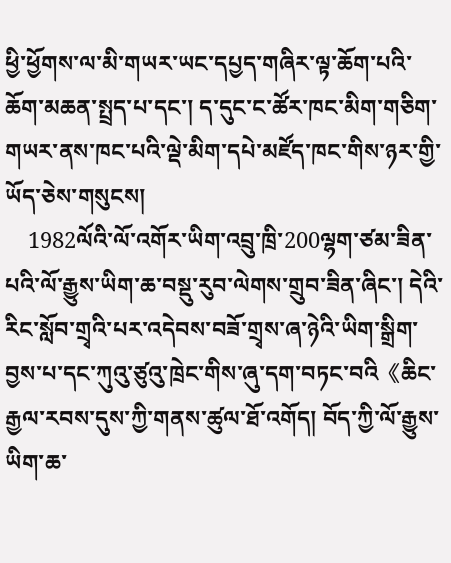ཕྱི་ཕྱོགས་ལ་མི་གཡར་ཡང་དཔྱད་གཞིར་ལྟ་ཆོག་པའི་ཆོག་མཆན་སྤྲད་པ་དང་། ད་དུང་ང་ཚོར་ཁང་མིག་གཅིག་གཡར་ནས་ཁང་པའི་ལྡེ་མིག་དཔེ་མཛོད་ཁང་གིས་ཉར་གྱི་ཡོད་ཅེས་གསུངས།
    1982ལོའི་ལོ་འགོར་ཡིག་འབྲུ་ཁྲི་200ལྷག་ཙམ་ཟིན་པའི་ལོ་རྒྱུས་ཡིག་ཆ་བསྡུ་རུབ་ལེགས་གྲུབ་ཟིན་ཞིང་། དེའི་རིང་སློབ་གྲྭའི་པར་འདེབས་བཟོ་གྲྭས་ཞ་ཉེའི་ཡིག་སྒྲིག་བྱས་པ་དང་ཀུའུ་ཙུའུ་ཁྲེང་གིས་ཞུ་དག་བཏང་བའི《ཆིང་རྒྱལ་རབས་དུས་ཀྱི་གནས་ཚུལ་ཐོ་འགོད། བོད་ཀྱི་ལོ་རྒྱུས་ཡིག་ཆ་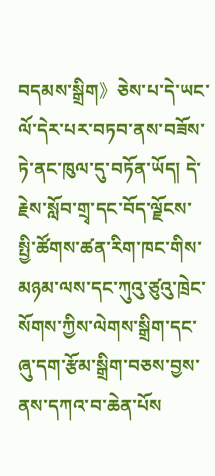བདམས་སྒྲིག》ཅེས་པ་དེ་ཡང་ལོ་དེར་པར་བཏབ་ནས་བཟོས་ཏེ་ནང་ཁུལ་དུ་བཏོན་ཡོད། དེ་རྗེས་སློབ་གྲྭ་དང་བོད་ལྗོངས་སྤྱི་ཚོགས་ཚན་རིག་ཁང་གིས་མཉམ་ལས་དང་ཀུའུ་ཙུའུ་ཁྲེང་སོགས་ཀྱིས་ལེགས་སྒྲིག་དང་ཞུ་དག་རྩོམ་སྒྲིག་བཅས་བྱས་ནས་དཀའ་བ་ཆེན་པོས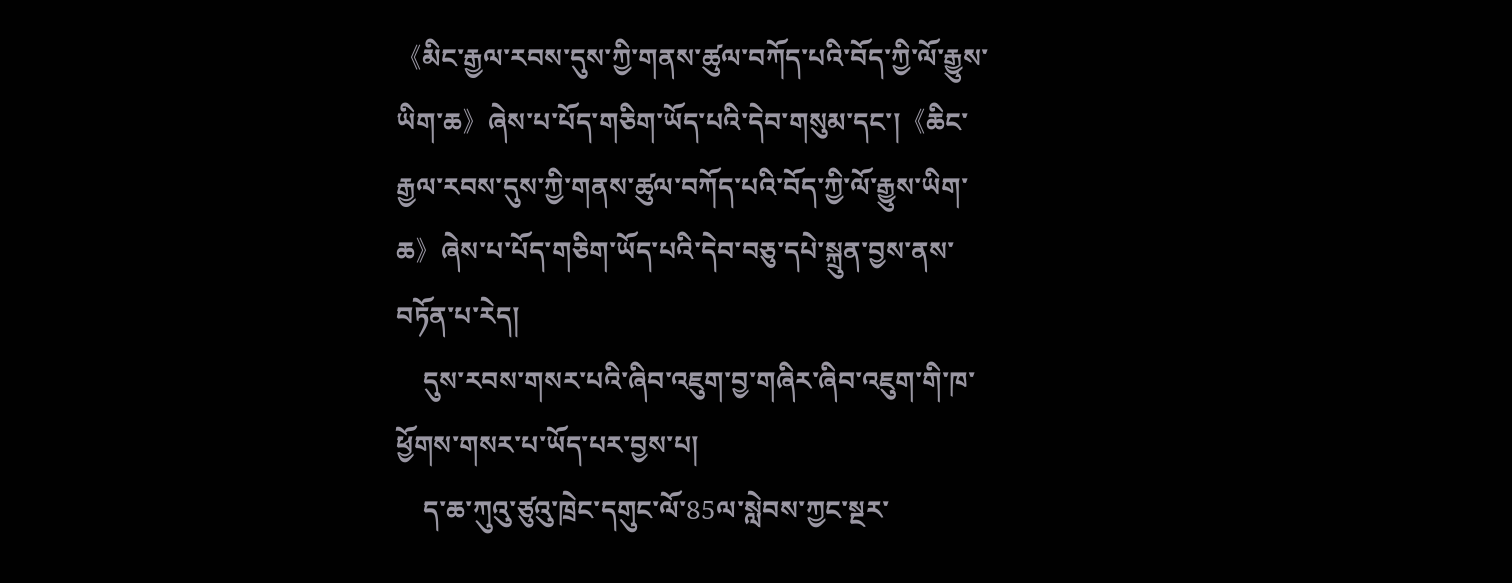《མིང་རྒྱལ་རབས་དུས་ཀྱི་གནས་ཚུལ་བཀོད་པའི་བོད་ཀྱི་ལོ་རྒྱུས་ཡིག་ཆ》ཞེས་པ་པོད་གཅིག་ཡོད་པའི་དེབ་གསུམ་དང་།《ཆིང་རྒྱལ་རབས་དུས་ཀྱི་གནས་ཚུལ་བཀོད་པའི་བོད་ཀྱི་ལོ་རྒྱུས་ཡིག་ཆ》ཞེས་པ་པོད་གཅིག་ཡོད་པའི་དེབ་བཅུ་དཔེ་སྐྲུན་བྱས་ནས་བཏོན་པ་རེད།
    དུས་རབས་གསར་པའི་ཞིབ་འཇུག་བྱ་གཞིར་ཞིབ་འཇུག་གི་ཁ་ཕྱོགས་གསར་པ་ཡོད་པར་བྱས་པ།
    ད་ཆ་ཀུའུ་ཙུའུ་ཁྲེང་དགུང་ལོ་85ལ་སླེབས་ཀྱང་སྔར་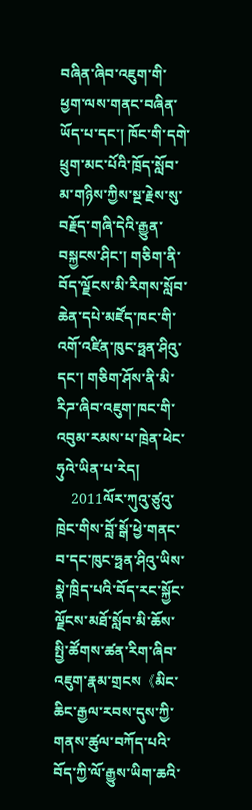བཞིན་ཞིབ་འཇུག་གི་ཕྱག་ལས་གནང་བཞིན་ཡོད་པ་དང་། ཁོང་གི་དགེ་ཕྲུག་མང་པོའི་ཁྲོད་སློབ་མ་གཉིས་ཀྱིས་སྔ་རྗེས་སུ་བརྗོད་གཞི་དེའི་རྒྱུན་བསྐྱངས་ཤིང་། གཅིག་ནི་བོད་ལྗོངས་མི་རིགས་སློབ་ཆེན་དཔེ་མཛོད་ཁང་གི་འགོ་འཛིན་ཁུང་ཧྥན་ཤིའུ་དང་། གཅིག་ཤོས་ནི་མི་རིཌ་ཞིབ་འཇུག་ཁང་གི་འབུམ་རམས་པ་ཁྲེན་ཕེང་ཧུའེ་ཡིན་པ་རེད།
    2011ལོར་ཀུའུ་ཙུའུ་ཁྲེང་གིས་བློ་སྒོ་ཕྱེ་གནང་བ་དང་ཁུང་ཧྥན་ཤིའུ་ཡིས་སྣེ་ཁྲིད་པའི་བོད་རང་སྐྱོང་ལྗོངས་མཐོ་སློབ་མི་ཆོས་སྤྱི་ཚོགས་ཚན་རིག་ཞིབ་འཇུག་རྣམ་གྲངས《མིང་ཆིང་རྒྱལ་རབས་དུས་ཀྱི་གནས་ཚུལ་བཀོད་པའི་བོད་ཀྱི་ལོ་རྒྱུས་ཡིག་ཆའི་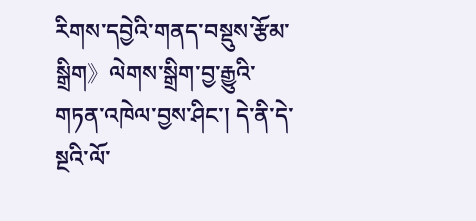རིགས་དབྱེའི་གནད་བསྡུས་རྩོམ་སྒྲིག》ལེགས་སྒྲིག་བྱ་རྒྱུའི་གཏན་འཁེལ་བྱས་ཤིང་། དེ་ནི་དེ་སྔའི་ལོ་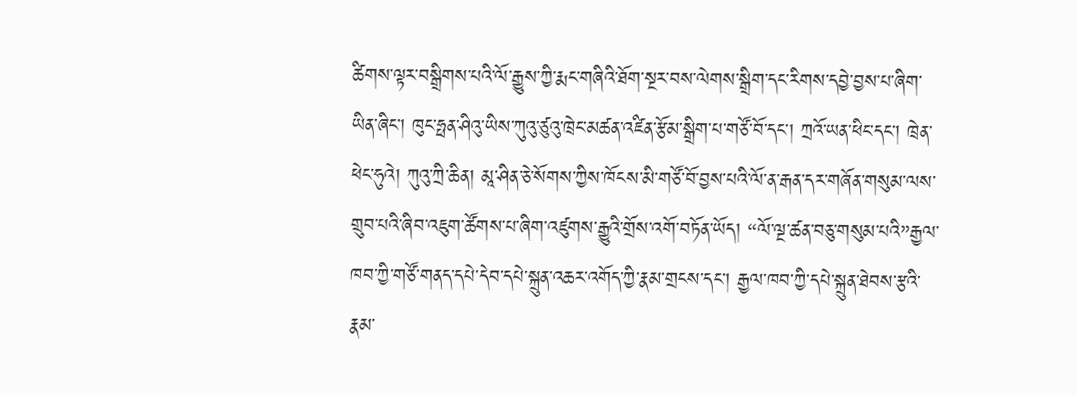ཚིགས་ལྟར་བསྒྲིགས་པའི་ལོ་རྒྱུས་ཀྱི་རྨང་གཞིའི་ཐོག་སྔར་བས་ལེགས་སྒྲིག་དང་རིགས་དབྱེ་བྱས་པ་ཞིག་ཡིན་ཞིང་། ཁུང་ཧྥན་ཤིའུ་ཡིས་ཀུའུ་ཙུའུ་ཁྲེང་མཚན་འཛིན་རྩོམ་སྒྲིག་པ་གཙོ་བོ་དང་། ཀྲའོ་ཡན་ཕིང་དང་། ཁྲེན་ཕེང་ཧུའེ། ཀུའུ་ཀྲི་ཆིན། མཱ་ཤིན་ཅེ་སོགས་ཀྱིས་ཁོངས་མི་གཙོ་བོ་བྱས་པའི་ལོ་ན་རྒན་དར་གཞོན་གསུམ་ལས་གྲུབ་པའི་ཞིབ་འཇུག་ཚོགས་པ་ཞིག་འཛུགས་རྒྱུའི་གྲོས་འགོ་བཏོན་ཡོད། “ལོ་ལྔ་ཚན་བཅུ་གསུམ་པའི”རྒྱལ་ཁབ་ཀྱི་གཙོ་གནད་དཔེ་དེབ་དཔེ་སྐྲུན་འཆར་འགོད་ཀྱི་རྣམ་གྲངས་དང་། རྒྱལ་ཁབ་ཀྱི་དཔེ་སྐྲུན་ཐེབས་རྩའི་རྣམ་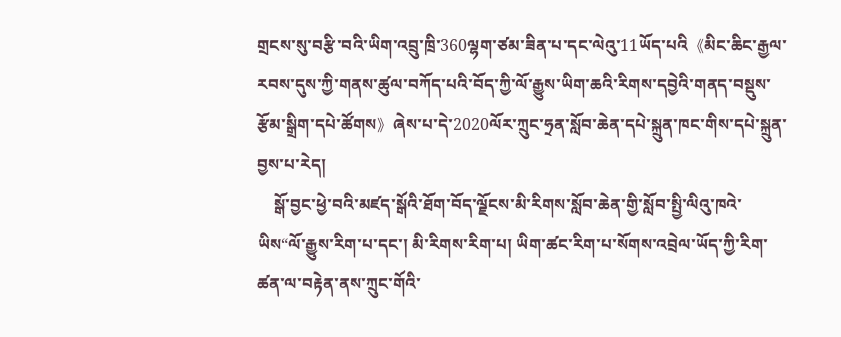གྲངས་སུ་བརྩི་བའི་ཡིག་འབྲུ་ཁྲི་360ལྷག་ཙམ་ཟིན་པ་དང་ལེའུ་11ཡོད་པའི《མིང་ཆིང་རྒྱལ་རབས་དུས་ཀྱི་གནས་ཚུལ་བཀོད་པའི་བོད་ཀྱི་ལོ་རྒྱུས་ཡིག་ཆའི་རིགས་དབྱེའི་གནད་བསྡུས་རྩོམ་སྒྲིག་དཔེ་ཚོགས》ཞེས་པ་དེ་2020ལོར་ཀྲུང་ཧྲན་སློབ་ཆེན་དཔེ་སྐྲུན་ཁང་གིས་དཔེ་སྐྲུན་བྱས་པ་རེད།
    སྒོ་བྱང་ཕྱེ་བའི་མཛད་སྒོའི་ཐོག་བོད་ལྗོངས་མི་རིགས་སློབ་ཆེན་གྱི་སློབ་སྤྱི་ལིའུ་ཁའེ་ཡིས“ལོ་རྒྱུས་རིག་པ་དང་། མི་རིགས་རིག་པ། ཡིག་ཚང་རིག་པ་སོགས་འབྲེལ་ཡོད་ཀྱི་རིག་ཚན་ལ་བརྟེན་ནས་ཀྲུང་གོའི་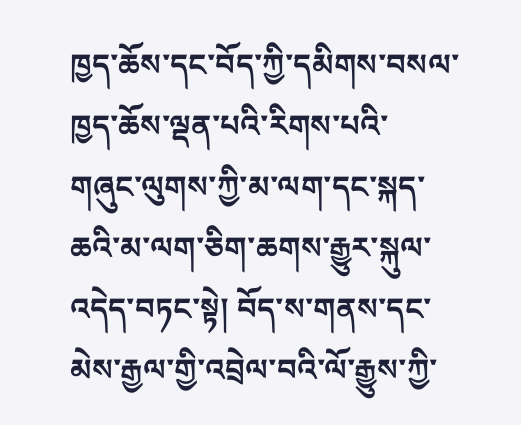ཁྱད་ཆོས་དང་བོད་ཀྱི་དམིགས་བསལ་ཁྱད་ཆོས་ལྡན་པའི་རིགས་པའི་གཞུང་ལུགས་ཀྱི་མ་ལག་དང་སྐད་ཆའི་མ་ལག་ཅིག་ཆགས་རྒྱུར་སྐུལ་འདེད་བཏང་སྟེ། བོད་ས་གནས་དང་མེས་རྒྱལ་གྱི་འབྲེལ་བའི་ལོ་རྒྱུས་ཀྱི་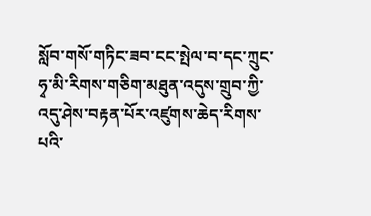སློབ་གསོ་གཏིང་ཟབ་ངང་སྤེལ་བ་དང་ཀྲུང་ཧྭ་མི་རིགས་གཅིག་མཐུན་འདུས་གྲུབ་ཀྱི་འདུ་ཤེས་བརྟན་པོར་འཛུགས་ཆེད་རིགས་པའི་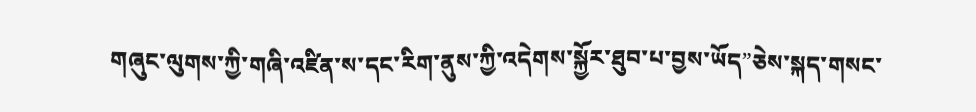གཞུང་ལུགས་ཀྱི་གཞི་འཛིན་ས་དང་རིག་ནུས་ཀྱི་འདེགས་སྐྱོར་ཐུབ་པ་བྱས་ཡོད”ཅེས་སྐད་གསང་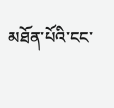མཐོན་པོའི་ངང་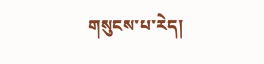གསུངས་པ་རེད།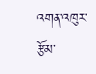འགན་འཁུར་རྩོམ་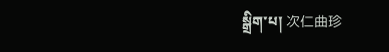སྒྲིག་པ། 次仁曲珍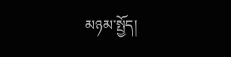མཉམ་སྤྱོད།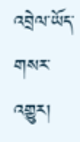འབྲེལ་ཡོད་གསར་འགྱུར།